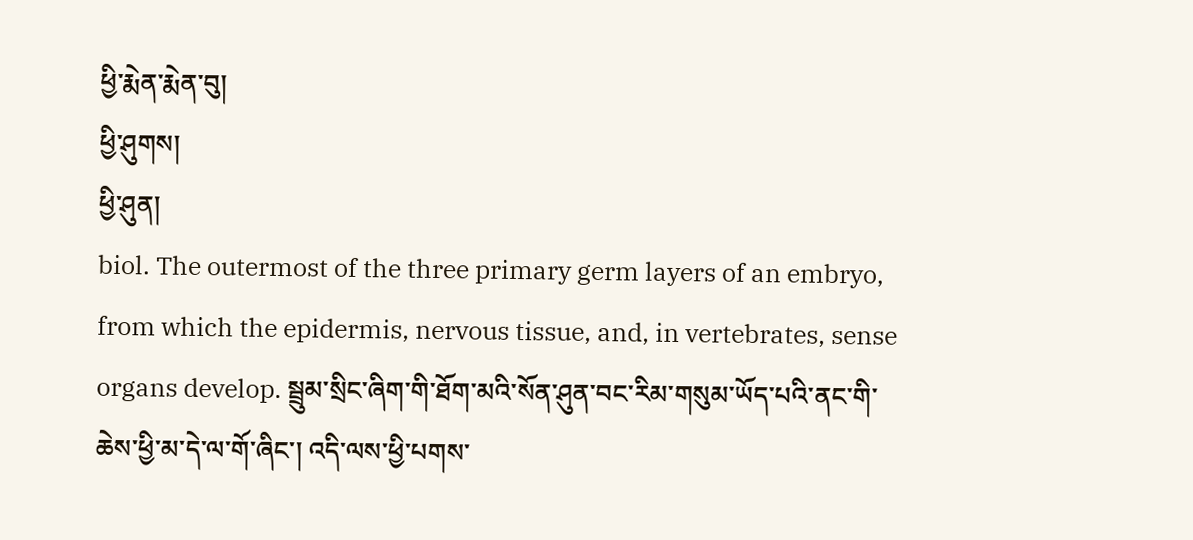ཕྱི་རྨེན་རྨེན་བུ།
ཕྱི་ཤུགས།
ཕྱི་ཤུན།
biol. The outermost of the three primary germ layers of an embryo, from which the epidermis, nervous tissue, and, in vertebrates, sense organs develop. སྦྲུམ་སྲིང་ཞིག་གི་ཐོག་མའི་སོན་ཤུན་བང་རིམ་གསུམ་ཡོད་པའི་ནང་གི་ཆེས་ཕྱི་མ་དེ་ལ་གོ་ཞིང་། འདི་ལས་ཕྱི་པགས་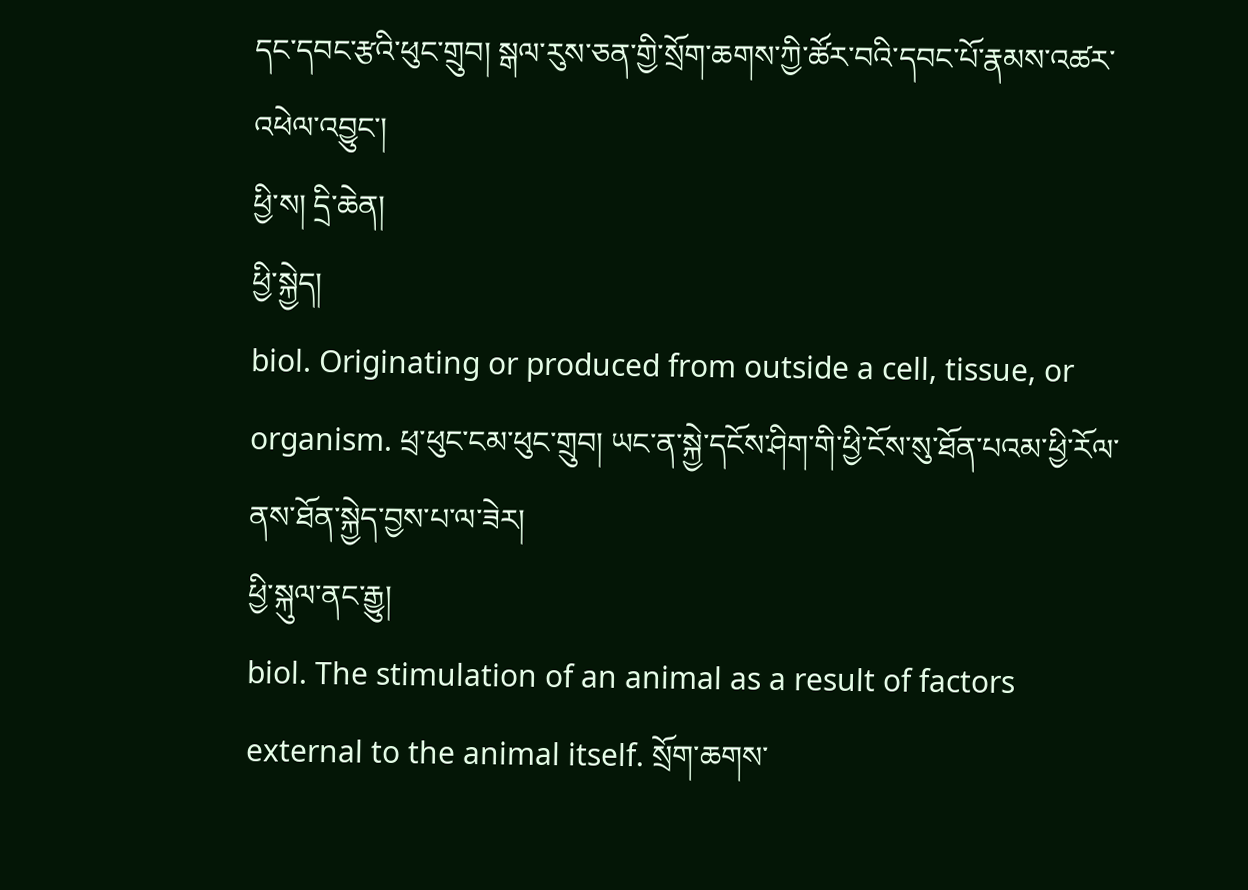དང་དབང་རྩའི་ཕུང་གྲུབ། སྒལ་རུས་ཅན་གྱི་སྲོག་ཆགས་ཀྱི་ཚོར་བའི་དབང་པོ་རྣམས་འཚར་འཕེལ་འབྱུང་།
ཕྱི་ས། དྲི་ཆེན།
ཕྱི་སྐྱེད།
biol. Originating or produced from outside a cell, tissue, or organism. ཕྲ་ཕུང་ངམ་ཕུང་གྲུབ། ཡང་ན་སྐྱེ་དངོས་ཤིག་གི་ཕྱི་ངོས་སུ་ཐོན་པའམ་ཕྱི་རོལ་ནས་ཐོན་སྐྱེད་བྱས་པ་ལ་ཟེར།
ཕྱི་སྐུལ་ནང་རྒྱུ།
biol. The stimulation of an animal as a result of factors external to the animal itself. སྲོག་ཆགས་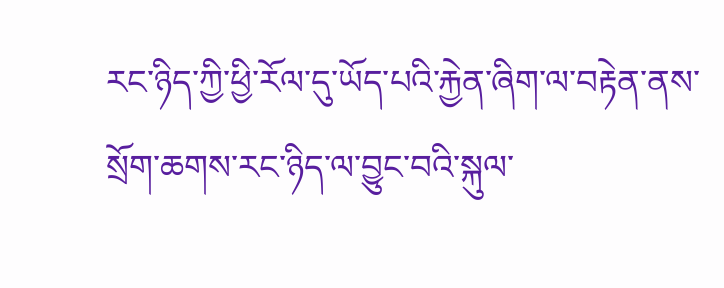རང་ཉིད་ཀྱི་ཕྱི་རོལ་དུ་ཡོད་པའི་རྐྱེན་ཞིག་ལ་བརྟེན་ནས་སྲོག་ཆགས་རང་ཉིད་ལ་བྱུང་བའི་སྐུལ་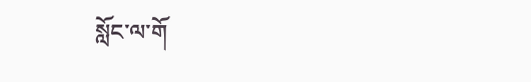སློང་ལ་གོ